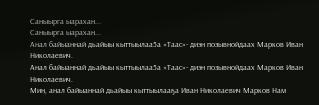Саныырга ыарахан...
Саныырга ыарахан...
Анал байыаннай дьайыы кыттыылаа5а «Таас»- диэн позывнойдаах Марков Иван Николаевич.
Анал байыаннай дьайыы кыттыылаа5а «Таас»- диэн позывнойдаах Марков Иван Николаевич.
Мин, анал байыаннай дьайыы кыттыылааҕа Иван Николаевич Марков Нам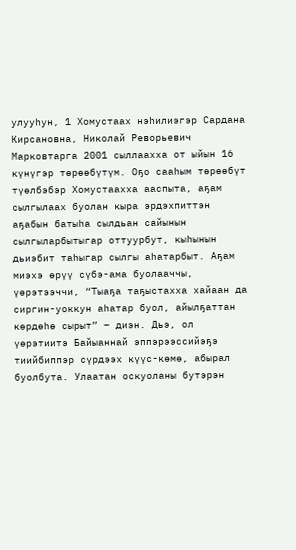улууһун, 1 Хомустаах нэһилиэгэр Сардана Кирсановна, Николай Реворьевич Марковтарга 2001 сыллаахха от ыйын 16 күнүгэр төрөөбүтүм. Оҕо сааһым төрөөбүт түөлбэбэр Хомустаахха ааспыта, аҕам сылгылаах буолан кыра эрдэхпиттэн аҕабын батыһа сылдьан сайынын сылгыларбытыгар оттуурбут, кыһынын дьиэбит таһыгар сылгы аһатарбыт. Аҕам миэхэ өрүү сүбэ-ама буолааччы, үөрэтээччи, “Тыаҕа таҕыстахха хайаан да сиргин-уоккун аһатар буол, айылҕаттан көрдөһө сырыт” – диэн. Дьэ, ол үөрэтиитэ Байыаннай эппэрээссийэҕэ тиийбиппэр сүрдээх күүс-көмө, абырал буолбута. Улаатан оскуоланы бутэрэн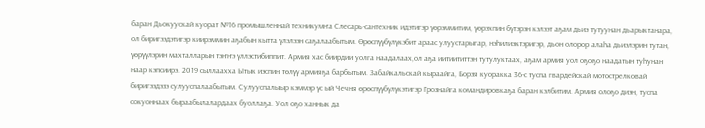баран Дьокуускай куорат №16 промышленнай техникумҥа Слесарь-сантехник идэтигэр үөрэммитим, үөрэхпин бүтэрэн кэлээт аҕам дьиэ тутуунан дьарыктанара, ол биригээдэтигэр киирэммин аҕабын кытта үлэлээн саҕалаабытым. Өрөспүүбүлүкэбит араас улуустарыгар, нэһилиэктэригэр, дьон олорор алаһа дьиэлэрин тутан, үөрүүлэрин махталларын тэҥҥэ үллэстибиппит. Армия хас биирдии уолга наадалаах,ол аҕа иитиититтэн тутулуктаах, аҕам армия уол оҕоҕо наадатын туһунан наар кэпсиирэ. 2019 сыллаахха Ытык иэспин төлүү армияҕа барбытым. Забайкальскай кыраайга, Борзя куоракка 36-с туспа гвардейскай мотострелковай биригээдэзэ сулууспалаабытым. Сулууспалыыр кэммэр үс ый Чечня өрөспүүбүлүкэтигэр Грознайга командировкаҕа баран кэлбитим. Армия олоҕо диэн, туспа сокуоннаах быраабылалардаах буоллаҕа. Уол оҕо ханнык да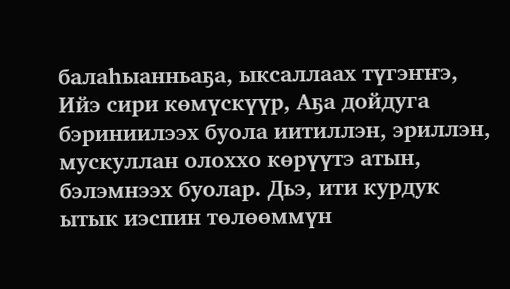балаһыанньаҕа, ыксаллаах түгэҥҥэ, Ийэ сири көмүскүүр, Аҕа дойдуга бэриниилээх буола иитиллэн, эриллэн, мускуллан олоххо көрүүтэ атын, бэлэмнээх буолар. Дьэ, ити курдук ытык иэспин төлөөммүн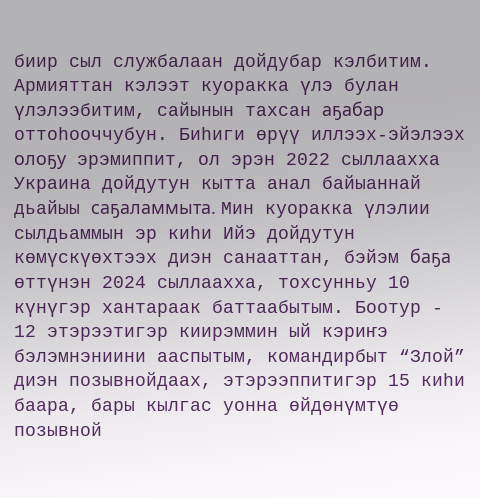биир сыл службалаан дойдубар кэлбитим. Армияттан кэлээт куоракка үлэ булан үлэлээбитим, сайынын тахсан аҕабар оттоһооччубун. Биһиги өрүү иллээх-эйэлээх олоҕу эрэмиппит, ол эрэн 2022 сыллаахха Украина дойдутун кытта анал байыаннай дьайыы саҕаламмыта. Мин куоракка үлэлии сылдьаммын эр киһи Ийэ дойдутун көмүскүөхтээх диэн санааттан, бэйэм баҕа өттүнэн 2024 сыллаахха, тохсунньу 10 күнүгэр хантараак баттаабытым. Боотур - 12 этэрээтигэр киирэммин ый кэриҥэ бэлэмнэниини ааспытым, командирбыт “Злой” диэн позывнойдаах, этэрээппитигэр 15 киһи баара, бары кылгас уонна өйдөнүмтүө позывной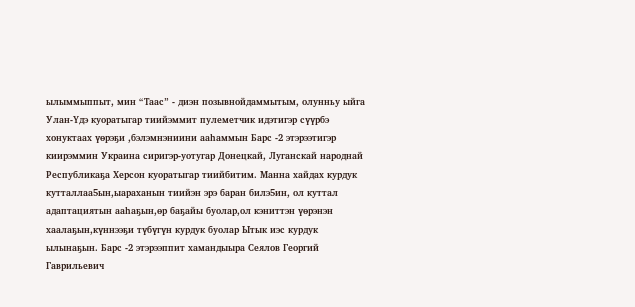ылыммыппыт, мин “Таас” - диэн позывнойдаммытым, олунньу ыйга Улан-Үдэ куоратыгар тиийэммит пулеметчик идэтигэр сүүрбэ хонуктаах үөрэҕи ,бэлэмнэниини ааһаммын Барс -2 этэрээтигэр киирэммин Украина сиригэр-уотугар Донецкай, Луганскай народнай Республикаҕа Херсон куоратыгар тиийбитим. Манна хайдах курдук кутталлаа5ын,ыараханын тиийэн эрэ баран билэ5ин, ол куттал адаптациятын ааһаҕын,өр баҕайы буолар,ол кэниттэн үөрэнэн хаалаҕын,күннээҕи түбүгүн курдук буолар Ытык иэс курдук ылынаҕын. Барс -2 этэрээппит хамандыыра Сеялов Георгий Гаврильевич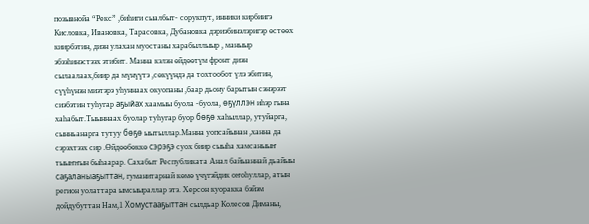позывнойа “Рекс” ,биһиги сыалбыт- сорукпут, инники кирбиигэ Кисловка, Ивановка, Тарасовка, Дубановка дэриэбинэлэригэр өстөөх киирбэтин, диэн улахан муостаны харабыллыыр , маныыр эбээһинэстээх этибит. Манна кэлэн өйдөөтүм фронт диэн сылаалаах,биир да мүнүүтэ ,сөкүүндэ да тохтообот үлэ эбитин, сүүһүнэн миэтэрэ уһуннаах окуопаны ,баар дьону барытын сэнэрээт сиэбэтин туһугар аҕыйах хаамыы буола -буола, өҕүллэн иһэр гына хаһабыт.Тыыннаах буолар туһугар буор бөҕө хаһыллар, утуйарга, сынньанарга тутуу бөҕө ыытыллар.Манна уопсайынан ,ханна да сэрэхтээх сир .Өйдөөбөккө сэрэҕэ суох биир сыыһа хамсаныыҥ тыыҥҥын быһаарар. Сахабыт Республиката Анал байыаннай дьайыы саҕаланыаҕыттан, гуманитарнай көмө үчүгэйдик оҥоһуллар, атын регион уолаттара ымсыыраллар этэ. Херсон куоракка бэйэм дойдубуттан Нам,1 Хомустааҕыттан сылдьар Колесов Диманы,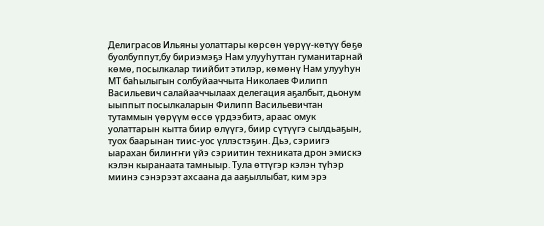Делиграсов Ильяны уолаттары көрсөн үөрүү-көтүү бөҕө буолбуппут,бу бириэмэҕэ Нам улууһуттан гуманитарнай көмө, посылкалар тиийбит этилэр, көмөнү Нам улууһун МТ баһылыгын солбуйааччыта Николаев Филипп Васильевич салайааччылаах делегация аҕалбыт, дьонум ыыппыт посылкаларын Филипп Васильевичтан тутаммын үөрүүм өссө үрдээбитэ, араас омук уолаттарын кытта биир өлүүгэ, биир сүтүүгэ сылдьаҕын, туох баарынан тиис-уос үллэстэҕин. Дьэ, сэриигэ ыарахан билиҥҥи үйэ сэриитин техниката дрон эмискэ кэлэн кыранаата тамныыр. Тула өттүгэр кэлэн түһэр миинэ сэнэрээт ахсаана да ааҕыллыбат, ким эрэ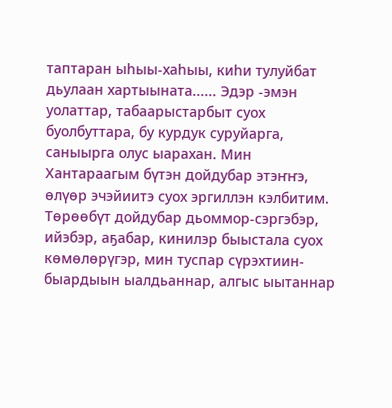таптаран ыһыы-хаһыы, киһи тулуйбат дьулаан хартыыната...... Эдэр -эмэн уолаттар, табаарыстарбыт суох буолбуттара, бу курдук суруйарга, саныырга олус ыарахан. Мин Хантараагым бүтэн дойдубар этэҥҥэ, өлүөр эчэйиитэ суох эргиллэн кэлбитим. Төрөөбүт дойдубар дьоммор-сэргэбэр, ийэбэр, аҕабар, кинилэр быыстала суох көмөлөрүгэр, мин туспар сүрэхтиин-быардыын ыалдьаннар, алгыс ыытаннар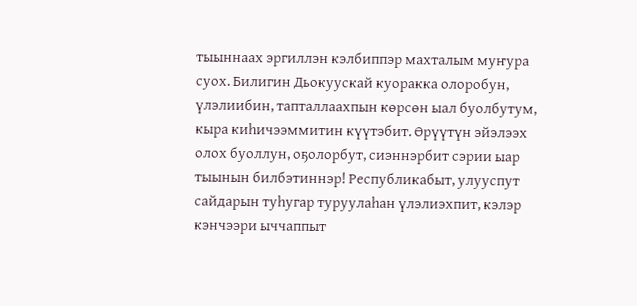тыыннаах эргиллэн кэлбиппэр махталым муҥура суох. Билигин Дьокуускай куоракка олоробун, үлэлиибин, тапталлаахпын көрсөн ыал буолбутум, кыра киһичээммитин күүтэбит. Өрүүтүн эйэлээх олох буоллун, оҕолорбут, сиэннэрбит сэрии ыар тыынын билбэтиннэр! Республикабыт, улууспут сайдарын туһугар туруулаһан үлэлиэхпит, кэлэр кэнчээри ыччаппыт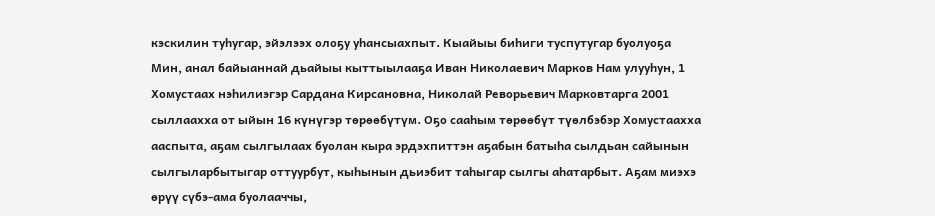кэскилин туһугар, эйэлээх олоҕу уһансыахпыт. Кыайыы биһиги туспутугар буолуоҕа
Мин, анал байыаннай дьайыы кыттыылааҕа Иван Николаевич Марков Нам улууһун, 1 Хомустаах нэһилиэгэр Сардана Кирсановна, Николай Реворьевич Марковтарга 2001 сыллаахха от ыйын 16 күнүгэр төрөөбүтүм. Оҕо сааһым төрөөбүт түөлбэбэр Хомустаахха ааспыта, аҕам сылгылаах буолан кыра эрдэхпиттэн аҕабын батыһа сылдьан сайынын сылгыларбытыгар оттуурбут, кыһынын дьиэбит таһыгар сылгы аһатарбыт. Аҕам миэхэ өрүү сүбэ-ама буолааччы,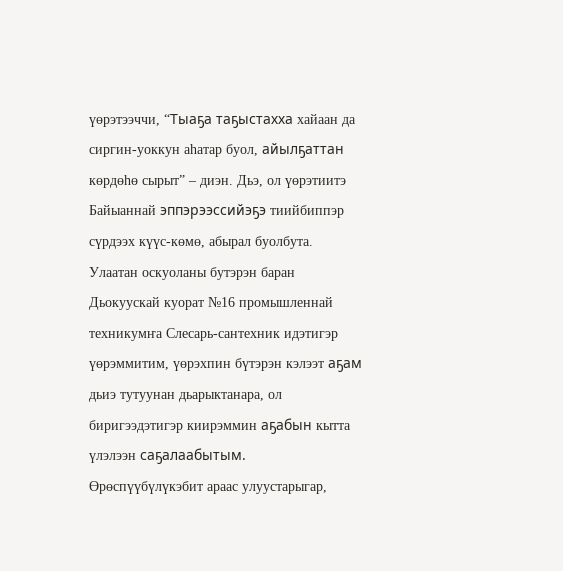үөрэтээччи, “Тыаҕа таҕыстахха хайаан да сиргин-уоккун аһатар буол, айылҕаттан көрдөһө сырыт” – диэн. Дьэ, ол үөрэтиитэ Байыаннай эппэрээссийэҕэ тиийбиппэр сүрдээх күүс-көмө, абырал буолбута. Улаатан оскуоланы бутэрэн баран Дьокуускай куорат №16 промышленнай техникумҥа Слесарь-сантехник идэтигэр үөрэммитим, үөрэхпин бүтэрэн кэлээт аҕам дьиэ тутуунан дьарыктанара, ол биригээдэтигэр киирэммин аҕабын кытта үлэлээн саҕалаабытым. Өрөспүүбүлүкэбит араас улуустарыгар,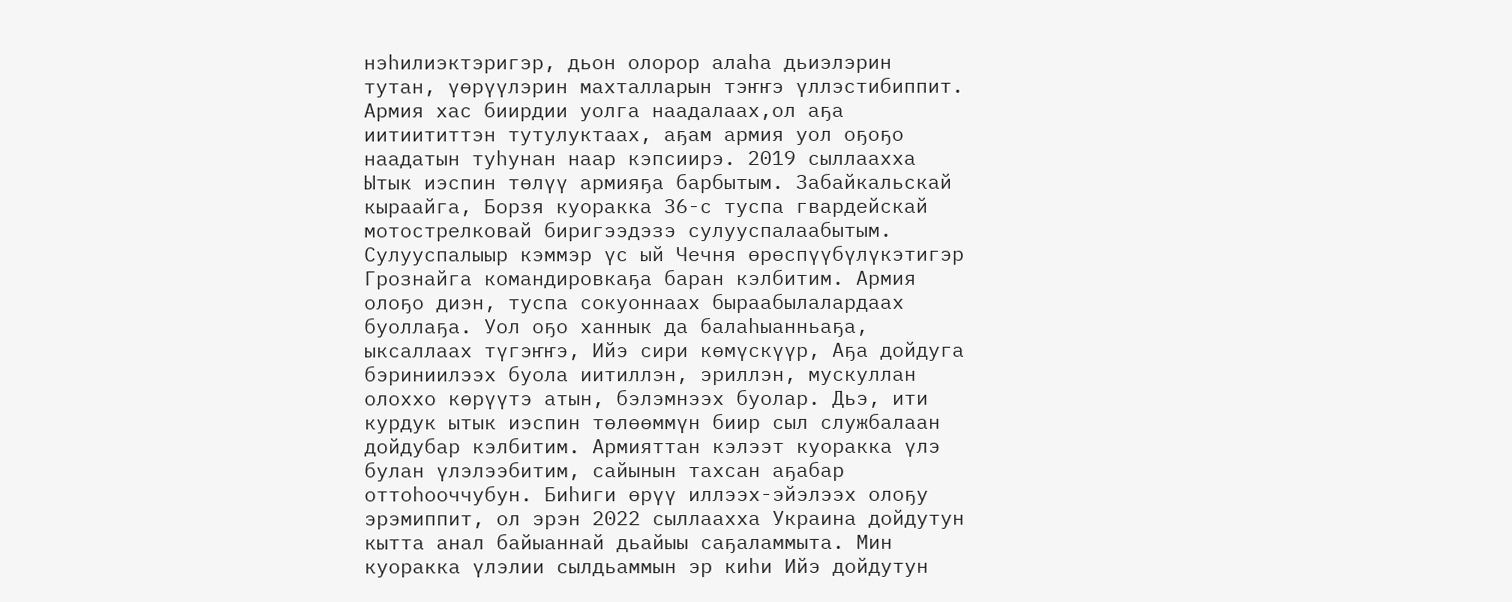нэһилиэктэригэр, дьон олорор алаһа дьиэлэрин тутан, үөрүүлэрин махталларын тэҥҥэ үллэстибиппит. Армия хас биирдии уолга наадалаах,ол аҕа иитиититтэн тутулуктаах, аҕам армия уол оҕоҕо наадатын туһунан наар кэпсиирэ. 2019 сыллаахха Ытык иэспин төлүү армияҕа барбытым. Забайкальскай кыраайга, Борзя куоракка 36-с туспа гвардейскай мотострелковай биригээдэзэ сулууспалаабытым. Сулууспалыыр кэммэр үс ый Чечня өрөспүүбүлүкэтигэр Грознайга командировкаҕа баран кэлбитим. Армия олоҕо диэн, туспа сокуоннаах быраабылалардаах буоллаҕа. Уол оҕо ханнык да балаһыанньаҕа, ыксаллаах түгэҥҥэ, Ийэ сири көмүскүүр, Аҕа дойдуга бэриниилээх буола иитиллэн, эриллэн, мускуллан олоххо көрүүтэ атын, бэлэмнээх буолар. Дьэ, ити курдук ытык иэспин төлөөммүн биир сыл службалаан дойдубар кэлбитим. Армияттан кэлээт куоракка үлэ булан үлэлээбитим, сайынын тахсан аҕабар оттоһооччубун. Биһиги өрүү иллээх-эйэлээх олоҕу эрэмиппит, ол эрэн 2022 сыллаахха Украина дойдутун кытта анал байыаннай дьайыы саҕаламмыта. Мин куоракка үлэлии сылдьаммын эр киһи Ийэ дойдутун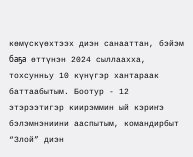көмүскүөхтээх диэн санааттан, бэйэм баҕа өттүнэн 2024 сыллаахха, тохсунньу 10 күнүгэр хантараак баттаабытым. Боотур - 12 этэрээтигэр киирэммин ый кэриҥэ бэлэмнэниини ааспытым, командирбыт “Злой” диэн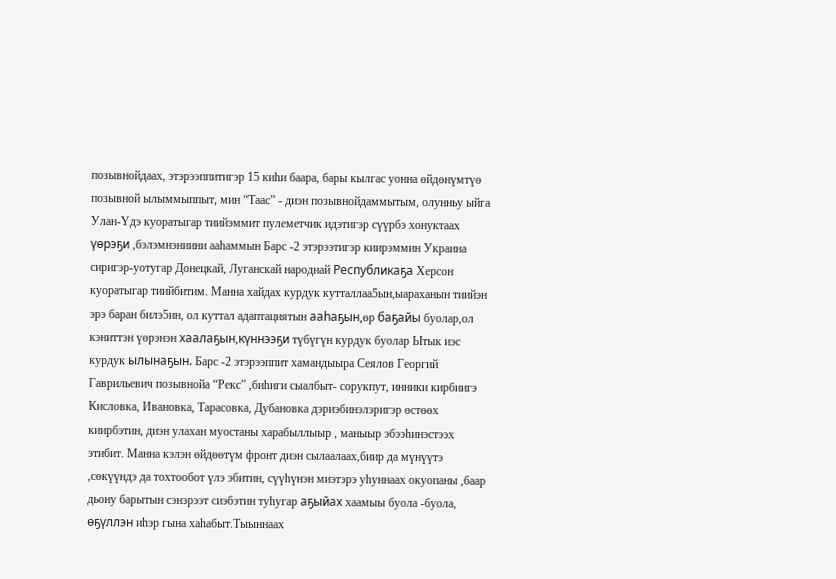позывнойдаах, этэрээппитигэр 15 киһи баара, бары кылгас уонна өйдөнүмтүө позывной ылыммыппыт, мин “Таас” - диэн позывнойдаммытым, олунньу ыйга Улан-Үдэ куоратыгар тиийэммит пулеметчик идэтигэр сүүрбэ хонуктаах үөрэҕи ,бэлэмнэниини ааһаммын Барс -2 этэрээтигэр киирэммин Украина сиригэр-уотугар Донецкай, Луганскай народнай Республикаҕа Херсон куоратыгар тиийбитим. Манна хайдах курдук кутталлаа5ын,ыараханын тиийэн эрэ баран билэ5ин, ол куттал адаптациятын ааһаҕын,өр баҕайы буолар,ол кэниттэн үөрэнэн хаалаҕын,күннээҕи түбүгүн курдук буолар Ытык иэс курдук ылынаҕын. Барс -2 этэрээппит хамандыыра Сеялов Георгий Гаврильевич позывнойа “Рекс” ,биһиги сыалбыт- сорукпут, инники кирбиигэ Кисловка, Ивановка, Тарасовка, Дубановка дэриэбинэлэригэр өстөөх киирбэтин, диэн улахан муостаны харабыллыыр , маныыр эбээһинэстээх этибит. Манна кэлэн өйдөөтүм фронт диэн сылаалаах,биир да мүнүүтэ ,сөкүүндэ да тохтообот үлэ эбитин, сүүһүнэн миэтэрэ уһуннаах окуопаны ,баар дьону барытын сэнэрээт сиэбэтин туһугар аҕыйах хаамыы буола -буола, өҕүллэн иһэр гына хаһабыт.Тыыннаах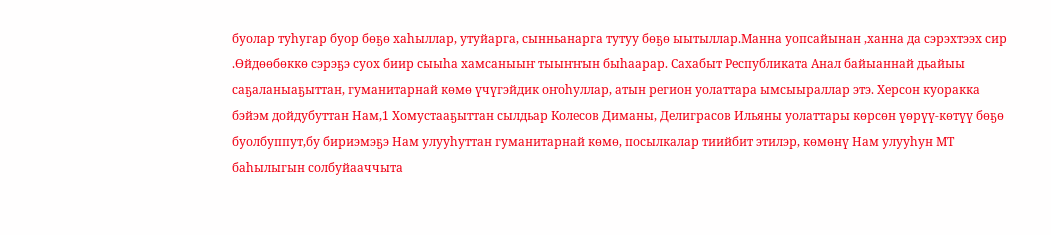буолар туһугар буор бөҕө хаһыллар, утуйарга, сынньанарга тутуу бөҕө ыытыллар.Манна уопсайынан ,ханна да сэрэхтээх сир .Өйдөөбөккө сэрэҕэ суох биир сыыһа хамсаныыҥ тыыҥҥын быһаарар. Сахабыт Республиката Анал байыаннай дьайыы саҕаланыаҕыттан, гуманитарнай көмө үчүгэйдик оҥоһуллар, атын регион уолаттара ымсыыраллар этэ. Херсон куоракка бэйэм дойдубуттан Нам,1 Хомустааҕыттан сылдьар Колесов Диманы, Делиграсов Ильяны уолаттары көрсөн үөрүү-көтүү бөҕө буолбуппут,бу бириэмэҕэ Нам улууһуттан гуманитарнай көмө, посылкалар тиийбит этилэр, көмөнү Нам улууһун МТ баһылыгын солбуйааччыта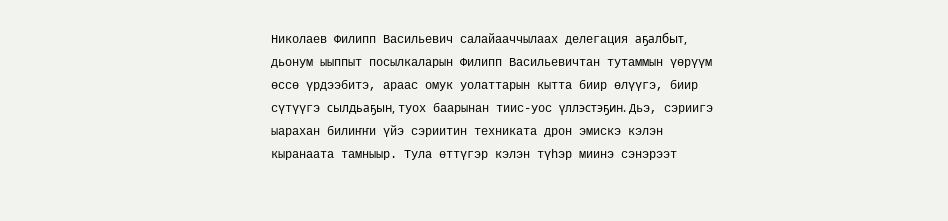Николаев Филипп Васильевич салайааччылаах делегация аҕалбыт, дьонум ыыппыт посылкаларын Филипп Васильевичтан тутаммын үөрүүм өссө үрдээбитэ, араас омук уолаттарын кытта биир өлүүгэ, биир сүтүүгэ сылдьаҕын, туох баарынан тиис-уос үллэстэҕин. Дьэ, сэриигэ ыарахан билиҥҥи үйэ сэриитин техниката дрон эмискэ кэлэн кыранаата тамныыр. Тула өттүгэр кэлэн түһэр миинэ сэнэрээт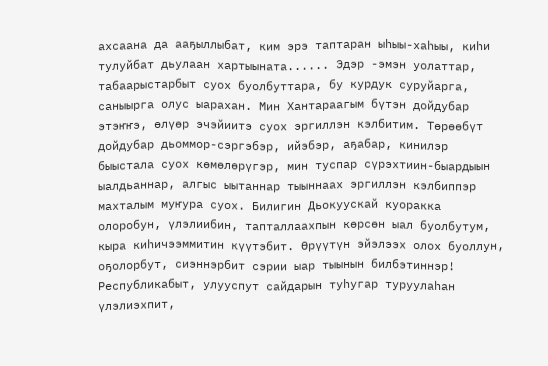ахсаана да ааҕыллыбат, ким эрэ таптаран ыһыы-хаһыы, киһи тулуйбат дьулаан хартыыната...... Эдэр -эмэн уолаттар, табаарыстарбыт суох буолбуттара, бу курдук суруйарга, саныырга олус ыарахан. Мин Хантараагым бүтэн дойдубар этэҥҥэ, өлүөр эчэйиитэ суох эргиллэн кэлбитим. Төрөөбүт дойдубар дьоммор-сэргэбэр, ийэбэр, аҕабар, кинилэр быыстала суох көмөлөрүгэр, мин туспар сүрэхтиин-быардыын ыалдьаннар, алгыс ыытаннар тыыннаах эргиллэн кэлбиппэр махталым муҥура суох. Билигин Дьокуускай куоракка олоробун, үлэлиибин, тапталлаахпын көрсөн ыал буолбутум, кыра киһичээммитин күүтэбит. Өрүүтүн эйэлээх олох буоллун, оҕолорбут, сиэннэрбит сэрии ыар тыынын билбэтиннэр! Республикабыт, улууспут сайдарын туһугар туруулаһан үлэлиэхпит,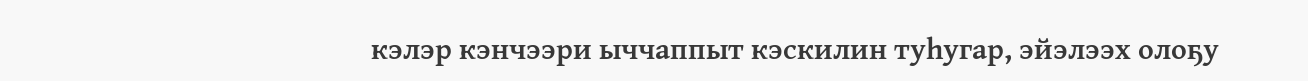кэлэр кэнчээри ыччаппыт кэскилин туһугар, эйэлээх олоҕу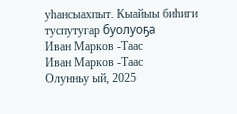уһансыахпыт. Кыайыы биһиги туспутугар буолуоҕа
Иван Марков -Таас
Иван Марков -Таас
Олунньу ый, 2025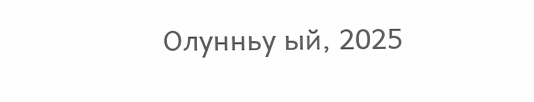Олунньу ый, 2025